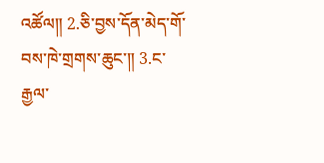འཚོལ༎ 2.ཅི་བྱས་དོན་མེད་གོ་བས་ཁེ་གྲགས་ཆུང་༎ 3.ང་རྒྱལ་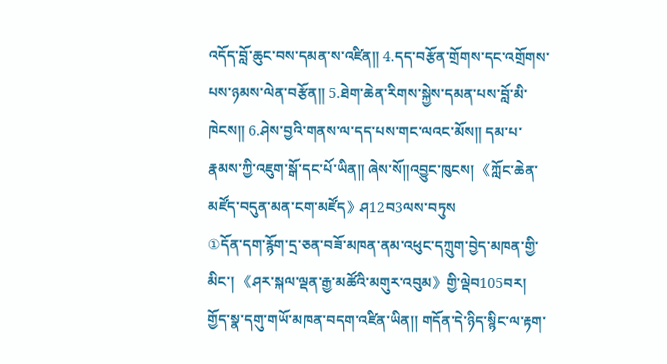འདོད་བློ་ཆུང་བས་དམན་ས་འཛིན༎ 4.དད་བརྩོན་གྲོགས་དང་འགྲོགས་པས་ཉམས་ལེན་བརྩོན༎ 5.ཐེག་ཆེན་རིགས་སྐྱེས་དམན་པས་བློ་མི་ཁེངས༎ 6.ཤེས་བྱའི་གནས་ལ་དད་པས་གང་ལའང་མོས༎ དམ་པ་རྣམས་ཀྱི་འཇུག་སྒོ་དང་པོ་ཡིན༎ ཞེས་སོ༎འབྱུང་ཁུངས། 《ཀློང་ཆེན་མཛོད་བདུན་མན་ངག་མཛོད》ཤ12བ3ལས་བཏུས
①དོན་དག་རྙོག་དྲ་ཅན་བཟོ་མཁན་ནམ་འཕུང་དཀྲུག་བྱེད་མཁན་གྱི་མིང་། 《ཤར་སྐལ་ལྡན་རྒྱ་མཚོའི་མགུར་འབུམ》གྱི་ལྡེབ105བར། གྱོད་སྣ་དགུ་གཡོ་མཁན་བདག་འཛིན་ཡིན།། གདོན་དེ་ཉིད་སྙིང་ལ་རྟག་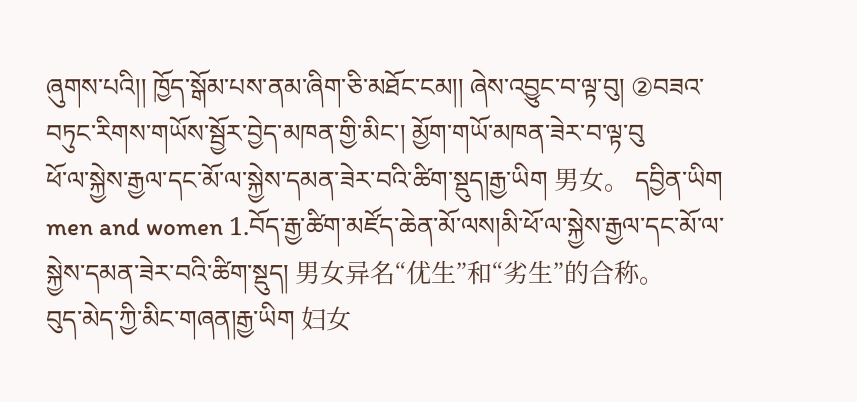ཞུགས་པའི།། ཁྱོད་སྒོམ་པས་ནམ་ཞིག་ཅི་མཐོང་ངམ།། ཞེས་འབྱུང་བ་ལྟ་བུ། ②བཟའ་བཏུང་རིགས་གཡོས་སྦྱོར་བྱེད་མཁན་གྱི་མིང་། མྱོག་གཡོ་མཁན་ཟེར་བ་ལྟ་བུ
ཕོ་ལ་སྐྱེས་རྒྱལ་དང་མོ་ལ་སྐྱེས་དམན་ཟེར་བའི་ཚིག་སྡུད།རྒྱ་ཡིག 男女。 དབྱིན་ཡིག men and women 1.བོད་རྒྱ་ཚིག་མཛོད་ཆེན་མོ་ལས།མི་ཕོ་ལ་སྐྱེས་རྒྱལ་དང་མོ་ལ་སྐྱེས་དམན་ཟེར་བའི་ཚིག་སྡུད། 男女异名“优生”和“劣生”的合称。
བུད་མེད་ཀྱི་མིང་གཞན།རྒྱ་ཡིག 妇女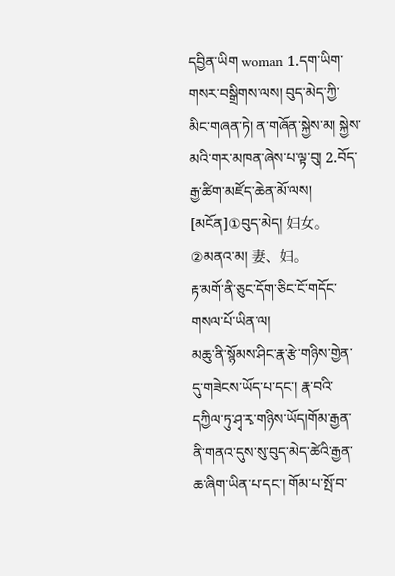དབྱིན་ཡིག woman 1.དག་ཡིག་གསར་བསྒྲིགས་ལས། བུད་མེད་ཀྱི་མིང་གཞན་ཏེ། ན་གཞོན་སྐྱེས་མ། སྐྱེས་མའི་གར་མཁན་ཞེས་པ་ལྟ་བུ། 2.བོད་རྒྱ་ཚིག་མཛོད་ཆེན་མོ་ལས། [མངོན]①བུད་མེད། 妇女。②མནའ་མ། 妻、妇。
རྟ་མགོ་ནི་ཅུང་དོག་ཅིང་ངོ་གདོང་གསལ་པོ་ཡིན་ལ།
མཆུ་ནི་སྙོམས་ཤིང་རྣ་རྩེ་གཉིས་གྱེན་དུ་གཟེངས་ཡོད་པ་དང་། རྣ་བའི་དཀྱིལ་ཏུ་ཤྭ་རྭ་གཉིས་ཡོད།གོམ་རྒྱན་ནི་གནའ་དུས་སུ་བུད་མེད་ཚེའི་རྒྱན་ཆ་ཞིག་ཡིན་པ་དང་། གོམ་པ་སྤོ་བ་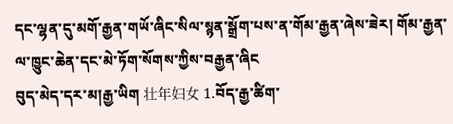དང་ལྷན་དུ་མགོ་རྒྱན་གཡོ་ཞིང་སིལ་སྙན་སྒྲོག་པས་ན་གོམ་རྒྱན་ཞེས་ཟེར། གོམ་རྒྱན་ལ་ཁྱུང་ཆེན་དང་མེ་ཏོག་སོགས་ཀྱིས་བརྒྱན་ཞིང
བུད་མེད་དར་མ།རྒྱ་ཡིག 壮年妇女 1.བོད་རྒྱ་ཚིག་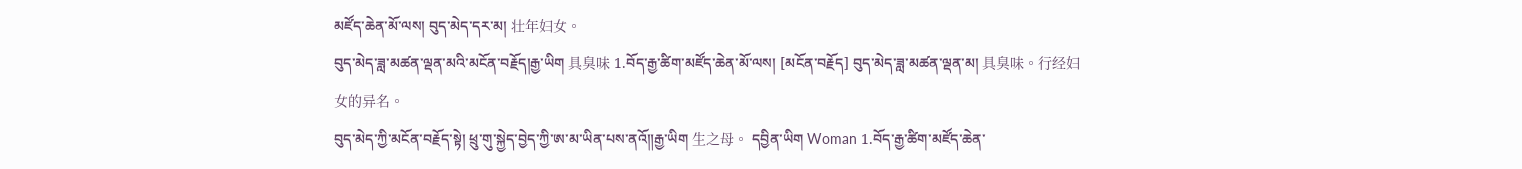མཛོད་ཆེན་མོ་ལས། བུད་མེད་དར་མ། 壮年妇女。
བུད་མེད་ཟླ་མཚན་ལྡན་མའི་མངོན་བརྗོད།རྒྱ་ཡིག 具臭味 1.བོད་རྒྱ་ཚིག་མཛོད་ཆེན་མོ་ལས། [མངོན་བརྗོད] བུད་མེད་ཟླ་མཚན་ལྡན་མ། 具臭味。行经妇女的异名。
བུད་མེད་ཀྱི་མངོན་བརྗོད་སྟེ། ཕྲུ་གུ་སྐྱེད་བྱེད་ཀྱི་ཨ་མ་ཡིན་པས་ནའོ༎རྒྱ་ཡིག 生之母。 དབྱིན་ཡིག Woman 1.བོད་རྒྱ་ཚིག་མཛོད་ཆེན་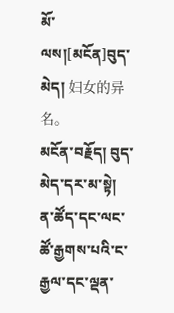མོ་ལས།[མངོན]བུད་མེད། 妇女的异名。
མངོན་བརྗོད། བུད་མེད་དར་མ་སྟེ། ན་ཚོད་དང་ལང་ཚོ་རྒྱགས་པའི་ང་རྒྱལ་དང་ལྡན་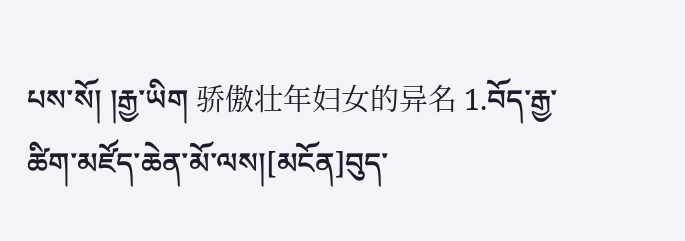པས་སོ། །རྒྱ་ཡིག 骄傲壮年妇女的异名 1.བོད་རྒྱ་ཚིག་མཛོད་ཆེན་མོ་ལས།[མངོན]བུད་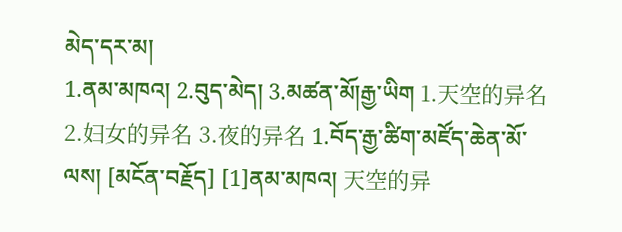མེད་དར་མ།
1.ནམ་མཁའ། 2.བུད་མེད། 3.མཚན་མོ།རྒྱ་ཡིག 1.天空的异名 2.妇女的异名 3.夜的异名 1.བོད་རྒྱ་ཚིག་མཛོད་ཆེན་མོ་ལས། [མངོན་བརྗོད] [1]ནམ་མཁའ། 天空的异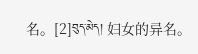名。[2]བུད་མེད། 妇女的异名。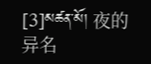[3]མཚན་མོ། 夜的异名